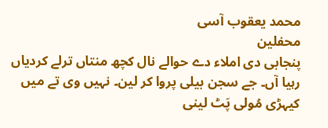محمد یعقوب آسی
محفلین
پنجابی دی املاء دے حوالے نال کچھ منتاں ترلے کردیاں رہیا آں۔ جے سجن بیلی پروا کر لین۔ نہیں وی تے میں کیہڑی مُولی پَٹ لینی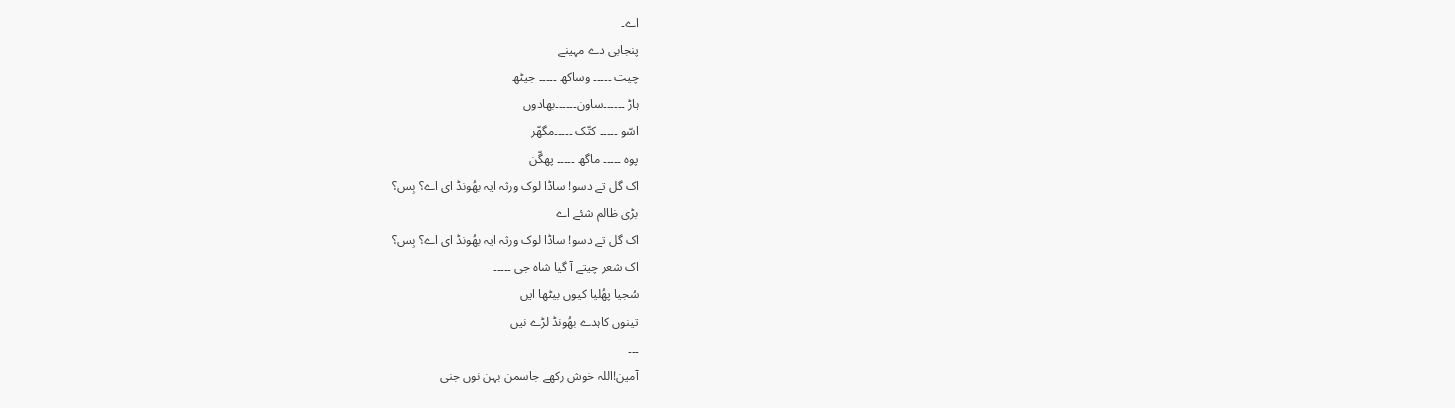اے۔
پنجابی دے مہینے
چیت ۔۔۔۔۔ وساکھ ۔۔۔۔۔ جیٹھ
ہاڑ ۔۔۔۔۔۔ساون۔۔۔۔۔۔بھادوں
اسّو ۔۔۔۔۔ کتّک ۔۔۔۔۔مگھّر
پوہ ۔۔۔۔۔ ماگھ ۔۔۔۔۔ پھگّن
اک گل تے دسو! ساڈا لوک ورثہ ایہ بھُونڈ ای اے؟ بِس؟
بڑی ظالم شئے اے
اک گل تے دسو! ساڈا لوک ورثہ ایہ بھُونڈ ای اے؟ بِس؟
اک شعر چیتے آ گیا شاہ جی ۔۔۔۔۔
سُجیا پھُلیا کیوں بیٹھا ایں
تینوں کاہدے بھُونڈ لڑے نیں
۔۔۔
آمین!اللہ خوش رکھے جاسمن بہن نوں جنی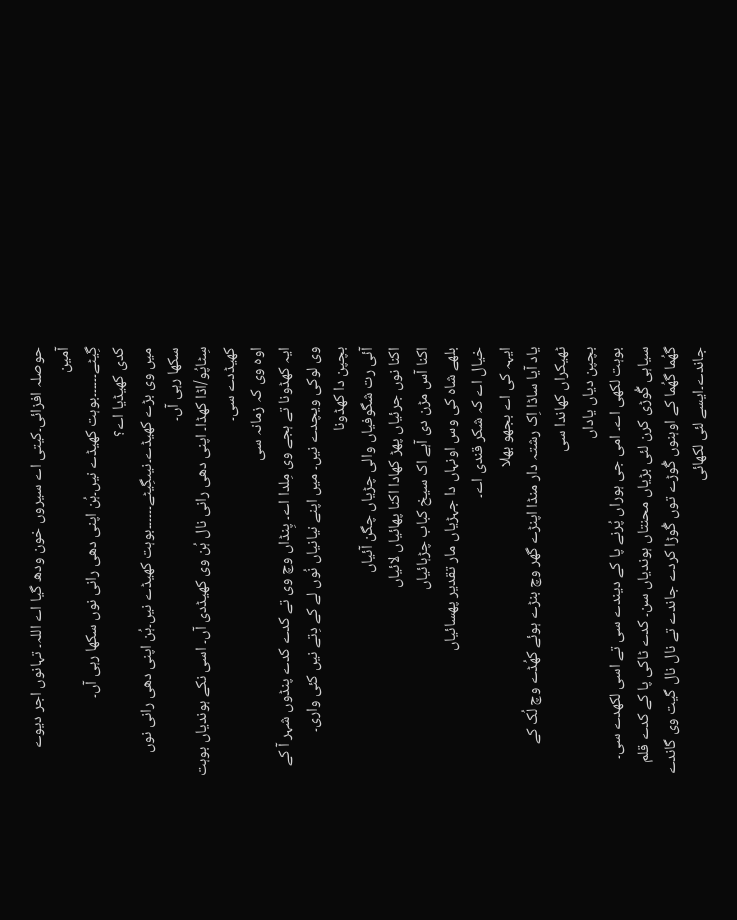حوصلہ افزائی۔کیتی اے سیروں خون ودھ گیا اے اللہ۔ تہانوں اجر دیوے آمین
گِیٹے۔۔۔۔۔۔بوہت کھیڈے نیں۔ہُن اپنی دھی رانی نوں سکھا رہی آں۔
کدی کھیڈیا اے؟
میں وی بڑے کھیڈے۔نیںگِیٹے۔۔۔۔۔۔بوہت کھیڈے نیں۔ہُن اپنی دھی رانی نوں سکھا رہی آں۔
سِٹاپُو/اڈا کھڈا۔ اپنی دھی رانی نال ہُن وی کھیڈدی آں۔ اسی نکے ہوندیاں بوہت کھیڈدے سی۔
اوہ وی کہ زمانہ سی
ایہ کھڈونا تے ہجے وی مِلدا اے۔ پِنڈاں وچ وی تے کدے کدے پنڈوں شہر آ کے وی لوکی ویچدے نیں۔ میں اپنے نیانیاں نُوں لے کے دِتے نیں کئی واری۔
بچپن دا کھڈونا
آئی رت شگوفیاں والی چڑیاں چگن آئیاں
اکنا نوں جرئیاں پهڑ کهادا اکنا پهائیاں لائیاں
اکنا آس مڑن دی آہے اک سیخ کباب چڑہائیاں
بلهے شاہ کی وس اونہاں دا جہڑیاں مار تقدیر پهسائیاں
خیال اے کہ شکر قندی اے۔
ایہہ کی اے بجھو بھلا
یاد آیا ساڈا اِک رشتہ دار منڈا اپنڑے گھر وچ بنڑے ہوئے کھُڈے وچ لُک کے ٹھیکراں کھاندا سی
بچپن دیاں یاداں
بوہت لکھی اے۔ امی جی ہوراں پُرنے پا کے دیندے سی تے اسی لکھدے سی۔ سیاہی گُوڑی کرن لئی بڑیاں محنتاں ہوندیاں سن۔ کدے ٹاکی پا کے کدے قلم گھُما گھُما کے اوہنوں گُوڑے توں گُوڑا کردے جاندے تے نال نال گیت وی گاندے جاندے۔ایسے لئی لکھائی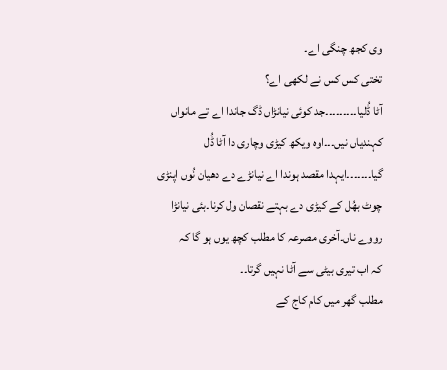وی کجھ چنگی اے۔
تختی کس کس نے لکھی اے؟
آٹا ڈُلیا۔۔۔۔۔۔۔۔۔جد کوئی نیانڑاں ڈگ جاندا اے تے مانواں کہندیاں نیں۔۔۔اوہ ویکھ کیڑی وچاری دا آٹا ڈُل گیا۔۔۔۔۔۔۔ایہدا مقصد ہوندا اے نیانڑے دے دھیان نُوں اپنڑی چوٹ بھُل کے کیڑی دے بہتے نقصان ول کرنا۔بئی نیانڑا رووے ناں۔آخری مصرعہ کا مطلب کچھ یوں ہو گا کہ
کہ اب تیری بیٹی سے آٹا نہیں گرتا۔۔
مطلب گھر میں کام کاج کے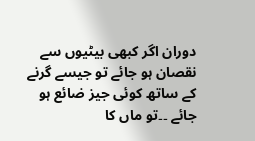دوران اگر کبھی بیٹیوں سے نقصان ہو جائے تو جیسے گرنے کے ساتھ کوئی جیز ضائع ہو جائے ۔۔تو ماں کا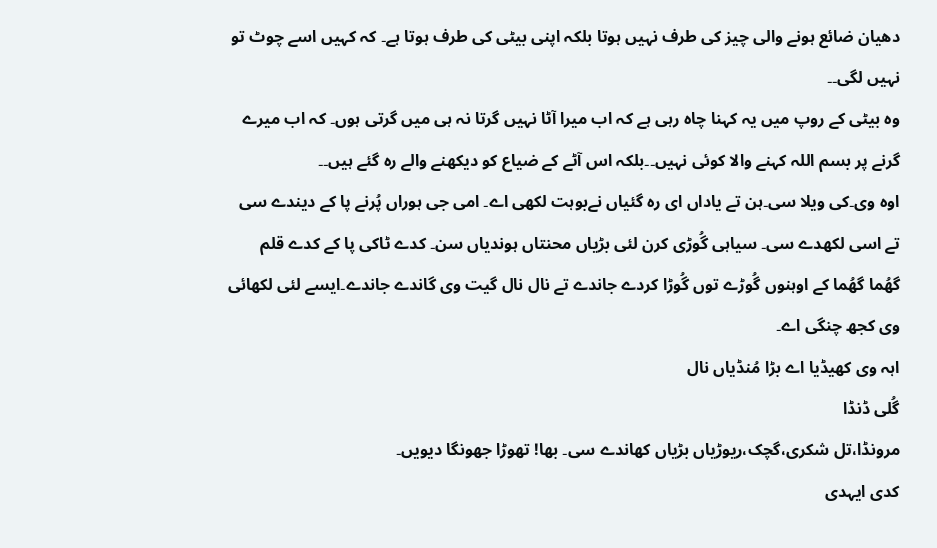دھیان ضائع ہونے والی چیز کی طرف نہیں ہوتا بلکہ اپنی بیٹی کی طرف ہوتا ہے۔ کہ کہیں اسے چوٹ تو نہیں لگی۔۔
وہ بیٹی کے روپ میں یہ کہنا چاہ رہی ہے کہ اب میرا آٹا نہیں گرتا نہ ہی میں گرتی ہوں۔ کہ اب میرے گرنے پر بسم اللہ کہنے والا کوئی نہیں۔۔بلکہ اس آٹے کے ضیاع کو دیکھنے والے رہ گئے ہیں۔۔
اوہ وی۔کی ویلا سی۔ہن تے یاداں ای رہ گئیاں نےبوہت لکھی اے۔ امی جی ہوراں پُرنے پا کے دیندے سی تے اسی لکھدے سی۔ سیاہی گُوڑی کرن لئی بڑیاں محنتاں ہوندیاں سن۔ کدے ٹاکی پا کے کدے قلم گھُما گھُما کے اوہنوں گُوڑے توں گُوڑا کردے جاندے تے نال نال گیت وی گاندے جاندے۔ایسے لئی لکھائی وی کجھ چنگی اے۔
اہہ وی کھیڈیا اے بڑا مُنڈیاں نال
گُلی ڈنڈا
مرونڈا،تل شکری،گچک،ریوڑیاں بڑیاں کھاندے سی۔ بھا! تھوڑا جھونگا دیویں۔
کدی ایہدی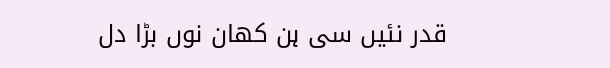قدر نئیں سی ہن کھان نوں بڑا دل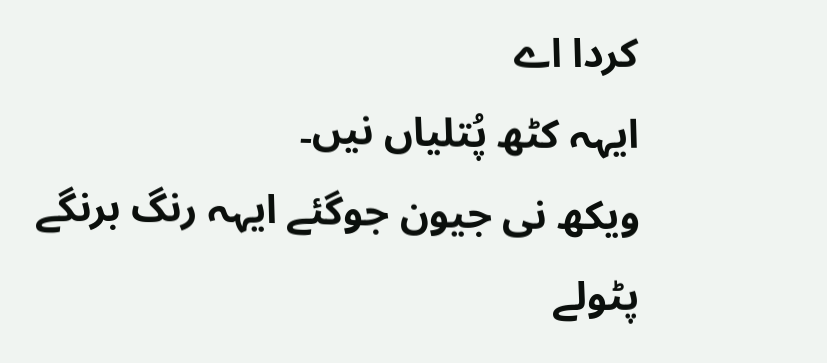کردا اے
ایہہ کٹھ پُتلیاں نیں۔
ویکھ نی جیون جوگئے ایہہ رنگ برنگے پٹولے